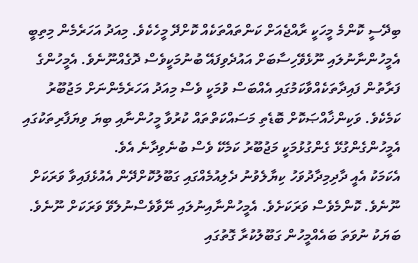ބިދޭސީ ކޮންމެ މީހަކީ ރާއްޖެއަށް ކަންތައްތަކެއް ކޮށްދޭ މީހެކެވެ. މިއަދު އަހަރެމެން މިތިބީ އެމީހުންނާނުލައި ނޫޅެވޭހިސާބަށް އައުދެވިފައޭ ބުނުމަކީވެސް ދޮގެއްނޫނެވެ. އެމީހުންގެ ފަރާތުން ފައިދާތަކެއްވާކަމުގައި އެއްބަސް ވުމަކީ ވެސް މިއަދު އަހަރެމެންނަށް މަޖުބޫރު ކަމެކެވެ. ވަކިންޚާއްޞަކޮށް ބޮޑެތި މަސައްކަތްތައް ކުރުވާ މީހުންނާއި ބިޔަ ވިޔަފާރިތަކުގައި އެމީހުންގެންގުޅޭ ގެންގުޅުމަކީ މަޖުބޫރު ކަމެކޭ ވެސް ބުނެވިދާނެ އެވެ.
އެކަމަކު އެއީ ދާދިމިދާދުވަހު ކިޔާލެވުނު ދެލިއުމެއްގައި ގަބޫލުކޮށްދޭން އެއުޅެފައިވާ ވަރަކަށް ނޫނެވެ. ކޮންމެވެސް ވަރަކަށެވެ. އެމީހުންނާއިނުލައި ނޭވާވެސްނުލެވޭ ވަރަކަށް ނޫނެވެ. ބަޔަކު ނުވަތަ ބައެއްމީހުން ގަބޫލުކުރާ ގޮތުގައި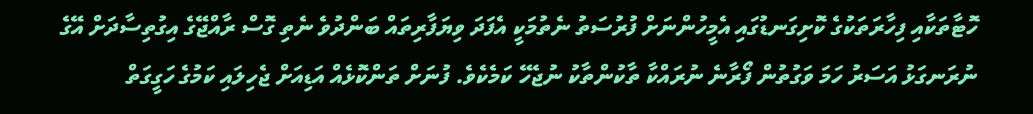ހޮޓާތަކާއި ފިހާރަތަކުގެ ކޮށިގަނޑުގައި އެމީހުންނަށް ފުރުސަތު ނެތުމަކީ އެފަދަ ވިޔަފާރިތައް ބަންދުވެ ނެތި ގޮސް ރާއްޖޭގެ އިގުތިސާދަށް އޭގެ ނުރަނގަޅު އަސަރު ހަމަ ވަގުތުން ފޯރާނެ ނުރައްކާ ތާކުންތާކު ނުޖެހޭ ކަމެކެވެ. ފުނަށް ތަންކޮޅެއް އަޑިއަށް ޖެހިލައި ކަމުގެ ހަގީގަތް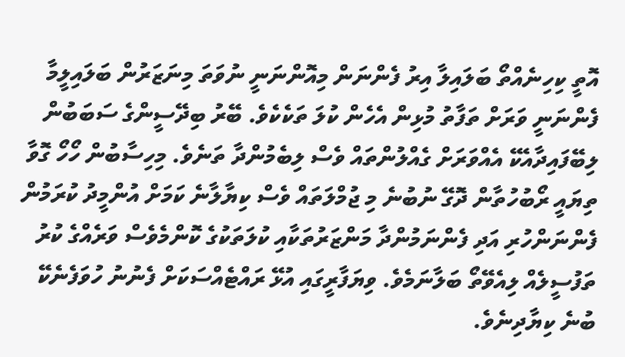އޮތީ ކިހިނެއްތޯ ބަލައިލާ އިރު ފެންނަން މިއޮންނަނީ ނުވަތަ މިނަޒަރުން ބަލައިލީމާ ފެންނަނީ ވަރަށް ތަފާތު މުޅިން އެހެން ކުލަ ތަކެކެވެ. ބޭރު ބިދޭސީންގެ ސަބަބުން ލިބޭފައިދާއެކޭ އެއްވަރަށް ގެއްލުންތައް ވެސް ލިބެމުންދާ ތަނެވެ. މިހިސާބުން ހޯހޯ ގޮވާ ތިޔައީ ރޯބުހުތާން ދޮގޭ ނުބުނެ މި ޖުމްލަތައް ވެސް ކިޔާލާނެ ކަމަށް އުންމީދު ކުރަމުން ފެންނަންހުރި އަދި ފެންނަމުންދާ މަންޒަރުތަކާއި ކުލަތަކުގެ ކޮންމެވެސް ވަރެއްގެ ކުރު ތަފުސީލެއް ލިއެވޭތޯ ބަލާނަމެވެ. ވިޔަފާރީގައި އުޅޭ ރައްޓެއްސަކަށް ފެނުނު ހުވަފެނެކޭ ބުނެ ކިޔާދިނެވެ.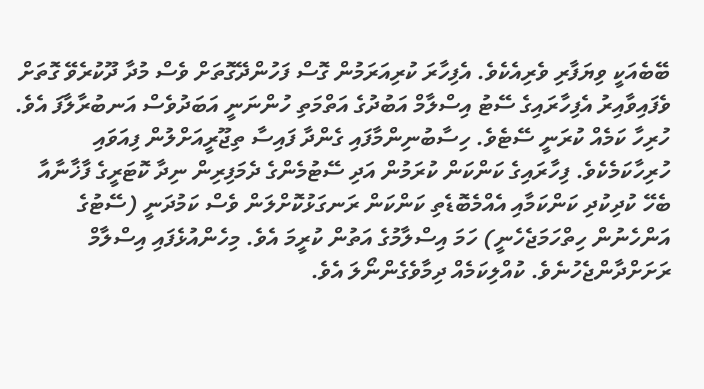ބޭބެއަކީ ވިޔަފާރި ވެރިއެކެވެ. އެފިހާރަ ކުރިއަރަމުން ގޮސް ފަހުންދޭގޮތަށް ވެސް މުދާ ދޫކުރެވޭ ގޮތަށް ވެފައިވާއިރު އެފިހާރައިގެ ސޭޓު އިސްލާމް އަބުދުގެ އަތްމަތި ހުންނަނީ އަބަދުވެސް އަނބުރާލާފަ އެވެ. ހުރިހާ ކަމެއް ކުރަނީ ސޭޓެވެ. ހިސާބުނިންމާފައި ގެންދާ ފައިސާ ތިޖޫރީއަށްލުން ފިއަވައި ހުރިހާކަމެކެވެ. ފިހާރައިގެ ކަންކަން ކުރަމުން އަދި ސޭޓުމެންގެ ދެމަފިރިން ނިދާ ކޮޓަރީގެ ފާޚާނާއާ ބެހޭ ކުދިކުދި ކަންކަމާއި އެއްމެބޮޑެތި ކަންކަން ރަނގަޅުކޮށްލަން ވެސް ކަމުދަނީ (ސޭޓުގެ އަންހެނުން ހިތްހަމަޖެހެނީ) ހަމަ އިސްލާމުގެ އަތުން ކުރީމަ އެވެ. މިހެންއުޅެފައި އިސްލާމް ރަށަށްދާންޖެހުނެވެ. ކުއްލިކަމެއް ދިމާވެގެންނޯލަ އެވެ.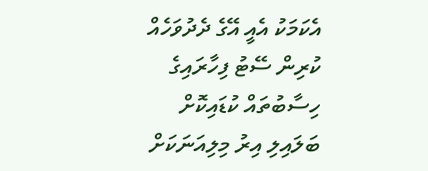އެކަމަކު އެއީ އޭގެ ދެދުވަހެއް ކުރިން ސޭޓު ފިހާރައިގެ ހިސާބުތައް ކުޑައިކޮށް ބަލައިލި އިރު މިލިއަނަކަށް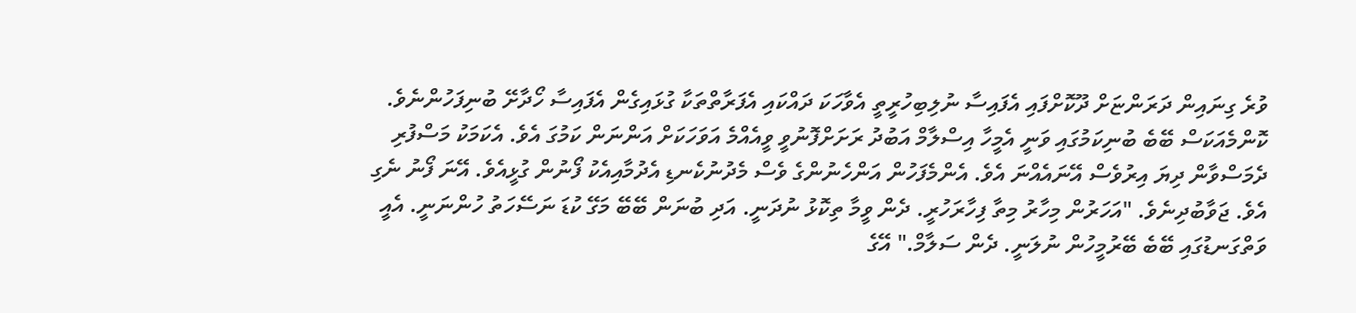ވުރެ ގިނައިން ދަރަންޏަށް ދޫކޮށްފައި އެފައިސާ ނުލިބިހުރީތީ އެވާހަކަ ދައްކައި އެފަރާތްތަކާ ގުޅައިގެން އެފައިސާ ހޯދާށޭ ބުނިފަހުންނެވެ. ކޮންމެއަކަސް ބޭބެ ބުނިކަމުގައި ވަނީ އެމީހާ އިސްލާމް އަބުދު ރަށަށްފޮނުވީ ވީއެއްމެ އަވަހަކަށް އަންނަން ކަމުގަ އެވެ. އެކަމަކު މަސްފުރި ދެމަސްވާން ދިޔަ އިރުވެސް އޭނައެއްނަ އެވެ. އެންމެފަހުން އަންހެނުންގެ ވެސް މެދުނުކެނޑި އެދުމާއިއެކު ފޯނުން ގުޅީއެވެ. އޭނަ ފޯނު ނެގި އެވެ. ޖަވާބުދިނެވެ. "އަހަރުން މިހާރު މިތާ ފިހާރަހުރީ. ދެން ވީމާ ތިކޮޅު ނުދަނީ. އަދި ބުނަން ބޭބޭ މަގޭ ކުޑަ ނަސޭހަތު ހުންނަނީ. އެއީ ވަތްގަނޑުގައި ބޭބެ ބޭރުމީހުން ނުލަނީ. ދެން ސަލާމް." އޭގެ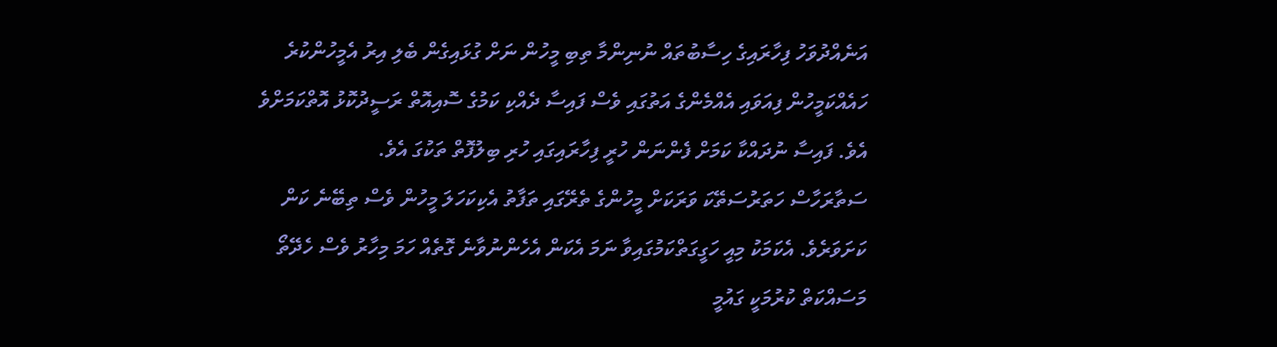އަނެއްދުވަހު ފިހާރައިގެ ހިސާބުތައް ނުނިންމާ ތިބި މީހުން ނަށް ގުޅައިގެން ބެލި އިރު އެމީހުންކުރެ ހައެއްކަމީހުން ފިއަވައި އެއްމެންގެ އަތުގައި ވެސް ފައިސާ ދެއްކި ކަމުގެ ސޮއިއޮތް ރަސީދުކޮޅު އޮތްކަމަށްވެ އެވެ. ފައިސާ ނުދައްކާ ކަމަށް ފެންނަން ހުރީ ފިހާރައިގައި ހުރި ބިލުފޮތް ތަކުގަ އެވެ.
ސަތާރަހާސް ހަތަރުސަތޭކަ ވަރަކަށް މީހުންގެ ތެރޭގައި ތަފާތު އެކިކަހަލަ މީހުން ވެސް ތިބޭނެ ކަން ކަށަވަރެވެ. އެކަމަކު މިއީ ހަގީގަތްކަމުގައިވާ ނަމަ އެކަން އެހެންނުވާނެ ގޮތެއް ހަމަ މިހާރު ވެސް ހެދޭތޯ މަސައްކަތް ކުރުމަކީ ގައުމީ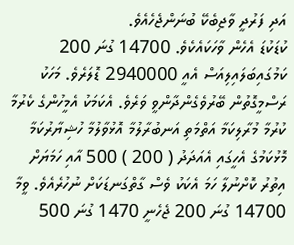އަދި ފަރުދީ ވާޖިބެކޭ ބުނަންޖެހެއެވެ.
ކުޑަކުޑަ އެހެން ވާހަކައެކެވެ. 14700 ގުނަ 200 ކަމުގައިބަލައިލިއަސް އެއީ 2940000 ޑޮލަރެވެ. މަހަކު ރަސްމީގޮތުން ބޭރުވެގެންދާންވީ ވަރެވެ. އެކަމަކު އެމީހުންގެ ކެރުމާ ކުރުމާ މުރާލިކަމާ އަތްމަތި އަނބުރާލުމާ އޮޅުވާލުމާ ހުޝިޔާރުކަމާ މޮޅުކަމުގެ އެހީގައި އެއަދަދު ( 200 ) 500 އާއި ހަމަޔަށް އިތުރު ކޮށްނުލާ ހަމަ އެކަކު ވެސް ގާތްގަނޑަކަށް ނުހުރެއެވެ. ވީމާ 14700 ގުނަ 200 ޖެހެނީ 1470 ގުނަ 500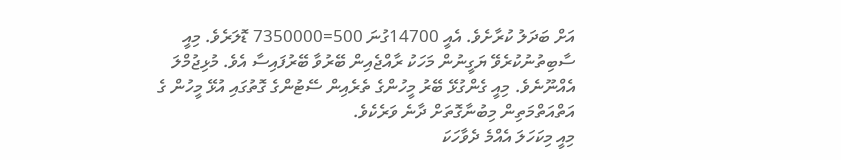އަށް ބަދަލު ކުރާށެވެ. އެއީ 14700ގުނަ 500=7350000 ޑޮލަރެވެ. މިއީ ސާބިތުނުކުރެވޭ ޔަގީނުން މަހަކު ރާއްޖެއިން ބޭރުވާ ބޭރުފައިސާ އެވެ. މުޅިޖުމްލަ އެއްނޫނެވެ. މިއީ ގެންގުޅޭ ބޭރު މީހުންގެ ތެރެއިން ސޭޓުންގެ ގޮތުގައި އުޅޭ މީހުން ގެ އަތްއަތްމަތިން މިބުނާގޮތަށް ދާނެ ވަރެކެވެ.
މިއީ މިކަހަލަ އެއްމެ ދެވާހަކަ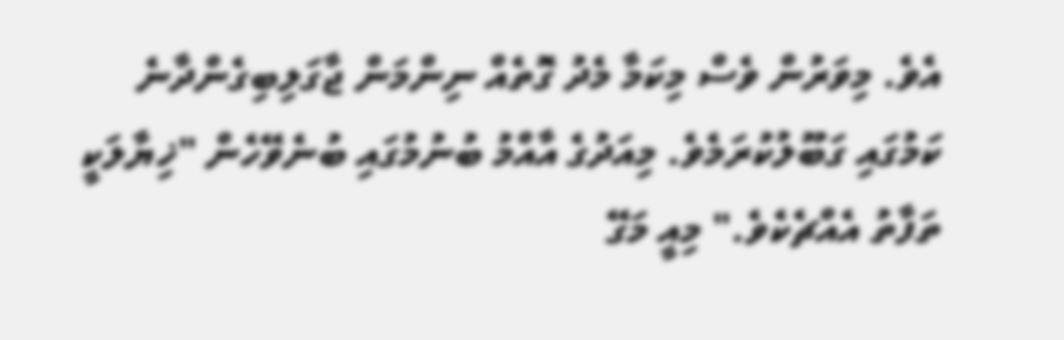އެވެ. މިވަރުން ވެސް މިކަމާ މެދު ގޮތެއް ނިންމަން ޖާގަލިބިގެންދާނެ ކަމުގައި ގަބޫލުކުރަމެވެ. މިއަދުގެ އާއްމު ބުނުމުގައި ބުނެވޭހެން "ޚިޔާލަކީ ތަފާތު އެއްޗެކެވެ." މިއީ މަގޭ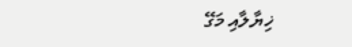ޚިޔާލާއި މަގޭ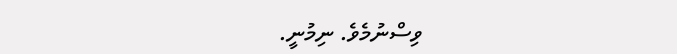ވިސްނުމެވެ. ނިމުނީ.